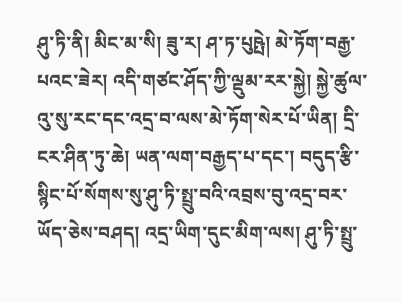ཤུ་ཏི་ནི། མིང་མ་སི། ཟུ་ར། ཤ་ཏ་པུཥྤེ། མེ་ཏོག་བརྒྱ་པའང་ཟེར། འདི་གཙང་ཤོད་ཀྱི་ལྡུམ་རར་སྐྱེ། སྐྱེ་ཚུལ་འུ་སུ་རང་དང་འདྲ་བ་ལས་མེ་ཏོག་སེར་པོ་ཡིན། དྲི་ངར་ཤིན་ཏུ་ཆེ། ཡན་ལག་བརྒྱད་པ་དང་། བདུད་རྩི་སྙིང་པོ་སོགས་སུ་ཤུ་ཏི་སྤྲུ་བའི་འབྲས་བུ་འདྲ་བར་ཡོད་ཅེས་བཤད། འདྲ་ཡིག་དུང་མིག་ལས། ཤུ་ཏི་སྤྲུ་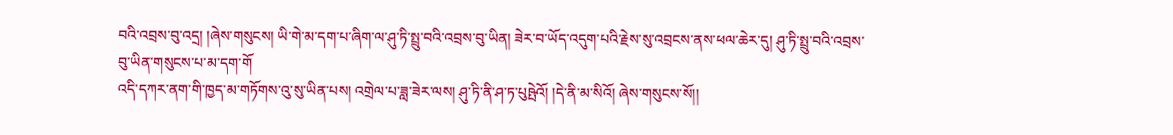བའི་འབྲས་བུ་འདྲ། །ཞེས་གསུངས། ཡི་གེ་མ་དག་པ་ཞིག་ལ་ཤུ་ཏི་སྤྲུ་བའི་འབྲས་བུ་ཡིན། ཟེར་བ་ཡོད་འདུག་པའི་རྗེས་སུ་འབྲངས་ནས་ཕལ་ཆེར་དུ། ཤུ་ཏི་སྤྲུ་བའི་འབྲས་བུ་ཡིན་གསུངས་པ་མ་དག་གོ
འདི་དཀར་ནག་གི་ཁྱད་མ་གཏོགས་འུ་སུ་ཡིན་པས། འགྲེལ་པ་ཟླ་ཟེར་ལས། ཤུ་ཏི་ནི་ཤ་ཏ་པུཥྤེའོ། །དེ་ནི་མ་སིའོ། ཞེས་གསུངས་སོ།།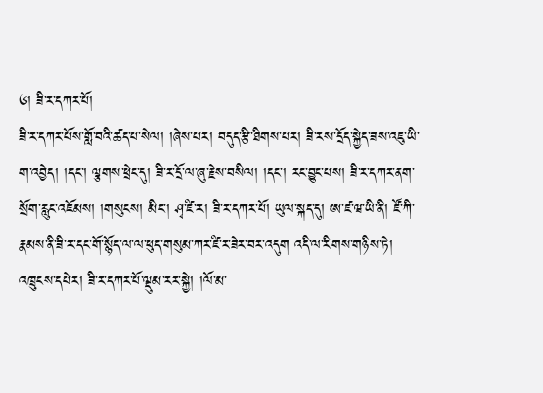༦། ཟི་ར་དཀར་པོ།
ཟི་ར་དཀར་པོས་གློ་བའི་ཚད་པ་སེལ། །ཞེས་པར། བདུད་རྩི་ཐིགས་པར། ཟི་རས་དྲོད་སྐྱེད་ཟས་འཇུ་ཡི་ག་འབྱེད། །དང་། ལྕགས་ཕྲེང་དུ། ཟི་ར་དྲོ་ལ་ཞུ་རྗེས་བསིལ། །དང་། རང་བྱུང་པས། ཟི་ར་དཀར་ནག་སྲོག་རླུང་འཇོམས། །གསུངས། མིང་། ཤྭ་ཛི་ར། ཟི་ར་དཀར་པོ། ཡུལ་སྐད་དུ། ཨ་ཛ་ཝ་ཡི་ནི། ཛོ་ཀི་རྣམས་ནི་ཟི་ར་དང་གོ་སྙོད་ལ་ལ་ཕུད་གསུམ་ཀར་ཛི་ར་ཟེར་བར་འདུག འདི་ལ་རིགས་གཉིས་ཏེ། འཁྲུངས་དཔེར། ཟི་ར་དཀར་པོ་ལྡུམ་རར་སྐྱེ། །ལོ་མ་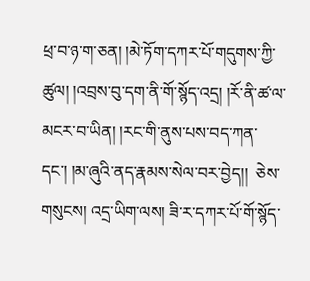ཕྲ་བ་ཉ་ག་ཅན། །མེ་ཏོག་དཀར་པོ་གདུགས་ཀྱི་ཚུལ། །འབྲས་བུ་དག་ནི་གོ་སྙོད་འདྲ། །རོ་ནི་ཚ་ལ་མངར་བ་ཡིན། །རང་གི་ནུས་པས་བད་ཀན་དང་། །མ་ཞུའི་ནད་རྣམས་སེལ་བར་བྱེད།།  ཅེས་གསུངས། འདྲ་ཡིག་ལས། ཟི་ར་དཀར་པོ་གོ་སྙོད་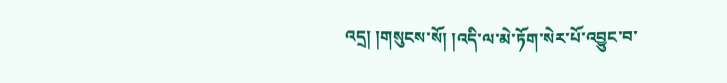འདྲ། །གསུངས་སོ། །འདི་ལ་མེ་ཏོག་སེར་པོ་འབྱུང་བ་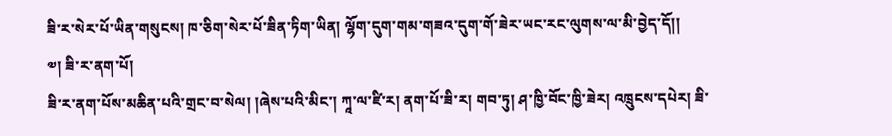ཟི་ར་སེར་པོ་ཡིན་གསུངས། ཁ་ཅིག་སེར་པོ་ཟིན་ཏིག་ཡིན། ལྷོག་དུག་གམ་གཟའ་དུག་གོ་ཟེར་ཡང་རང་ལུགས་ལ་མི་བྱེད་དོ།།
༧། ཟི་ར་ནག་པོ།
ཟི་ར་ནག་པོས་མཆིན་པའི་གྲང་བ་སེལ། །ཞེས་པའི་མིང་། ཀཱ་ལ་ཛི་ར། ནག་པོ་ཟི་ར། གབ་ཏུ། ཤ་ཁྱི་བོང་ཁྱི་ཟེར། འཁྲུངས་དཔེར། ཟི་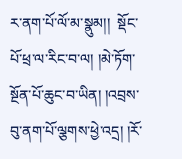ར་ནག་པོ་ལོ་མ་སྣུམ།།  སྡོང་པོ་ཕྲ་ལ་རིང་བ་ལ། །མེ་ཏོག་སྔོན་པོ་ཆུང་བ་ཡིན། །འབྲས་བུ་ནག་པོ་ལྕགས་ཕྱེ་འདྲ། །རོ་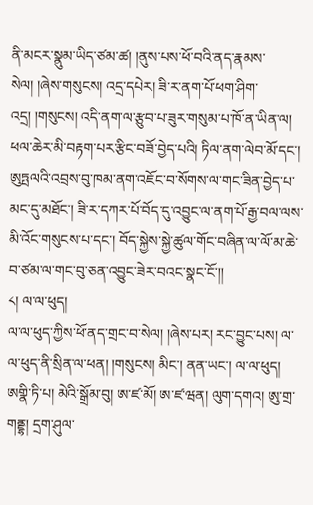ནི་མངར་སྣུམ་ཡིད་ཙམ་ཚ། །ནུས་པས་ཕོ་བའི་ནད་རྣམས་སེལ། །ཞེས་གསུངས། འདྲ་དཔེར། ཟི་ར་ནག་པོ་ཕག་ཤིག་འདྲ། །གསུངས། འདི་ནག་ལ་རྩུབ་པ་ཟུར་གསུམ་པ་ཁོ་ན་ཡིན་ལ། ཕལ་ཆེར་མི་བརྟག་པར་རྩིང་བཟོ་བྱེད་པའི། ཏིལ་ནག་ལེབ་མོ་དང་། ཨུཏྤལའི་འབྲས་བུ་ཁམ་ནག་འཇོང་བ་སོགས་ལ་གང་ཟིན་བྱེད་པ་མང་དུ་མཐོང་། ཟི་ར་དཀར་པོ་བོད་དུ་འབྱུང་ལ་ནག་པོ་རྒྱ་བལ་ལས་མི་འོང་གསུངས་པ་དང་། བོད་སྐྱེས་སྐྱེ་ཚུལ་གོང་བཞིན་ལ་ལོ་མ་ཆེ་བ་ཙམ་ལ་གང་བུ་ཅན་འབྱུང་ཟེར་བའང་སྣང་ངོ་།།
༨། ལ་ལ་ཕུད།
ལ་ལ་ཕུད་ཀྱིས་ཕོ་ནད་གྲང་བ་སེལ། །ཞེས་པར། རང་བྱུང་པས། ལ་ལ་ཕུད་ནི་སྲིན་ལ་ཕན། །གསུངས། མིང་། ནན་ཡང་། ལ་ལ་ཕུད། ཨགྣི་ཏི་པ། མེའི་སྒྲོམ་བུ། ཨ་ཛ་མོ། ཨ་ཛ་ཝན། ལུག་དགའ། ཨུ་གྲ་གནྡྷ། དྲག་ཤུལ་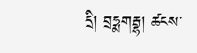དྲི། བྲཧྨགརྦྷ། ཚངས་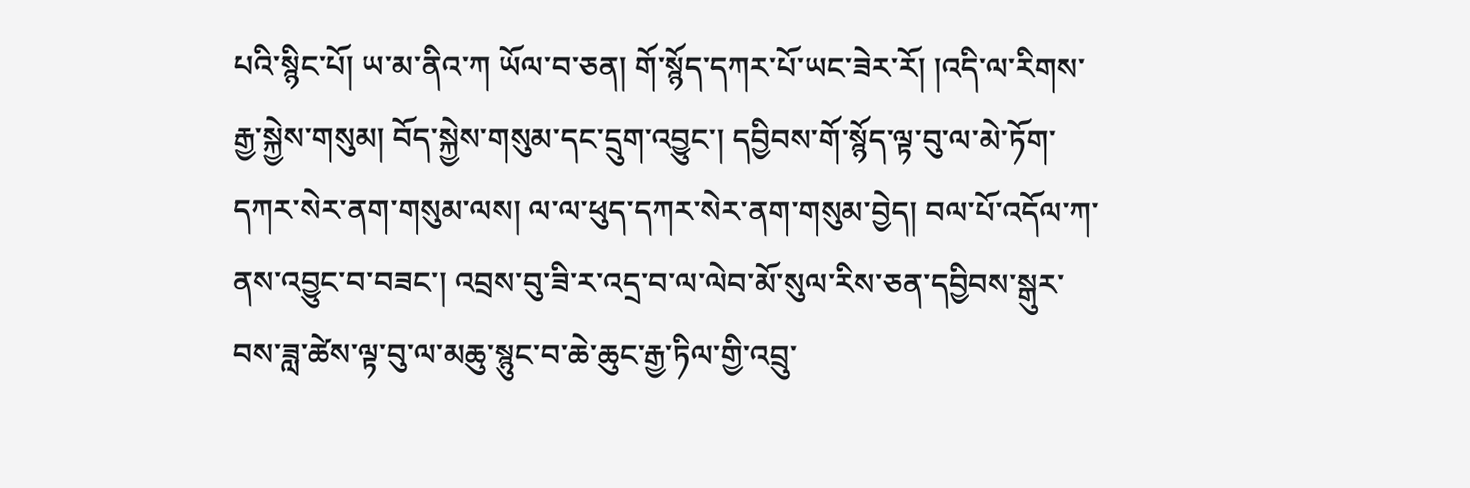པའི་སྙིང་པོ། ཡ་མ་ནིའ་ཀ ཡོལ་བ་ཅན། གོ་སྙོད་དཀར་པོ་ཡང་ཟེར་རོ། །འདི་ལ་རིགས་རྒྱ་སྐྱེས་གསུམ། བོད་སྐྱེས་གསུམ་དང་དྲུག་འབྱུང་། དབྱིབས་གོ་སྙོད་ལྟ་བུ་ལ་མེ་ཏོག་དཀར་སེར་ནག་གསུམ་ལས། ལ་ལ་ཕུད་དཀར་སེར་ནག་གསུམ་བྱེད། བལ་པོ་འདོལ་ཀ་ནས་འབྱུང་བ་བཟང་། འབྲས་བུ་ཟི་ར་འདྲ་བ་ལ་ལེབ་མོ་སུལ་རིས་ཅན་དབྱིབས་སྒུར་བས་ཟླ་ཚེས་ལྟ་བུ་ལ་མཆུ་སྙུང་བ་ཆེ་ཆུང་རྒྱ་ཏིལ་གྱི་འབྲུ་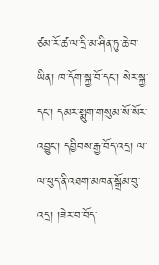ཙམ་རོ་ཚ་ལ་དྲི་མ་ཤིན་ཏུ་ཆེ་བ་ཡིན། ཁ་དོག་སྐྱ་བོ་དང་། སེར་སྐྱ་དང་། དམར་སྨུག་གསུམ་སོ་སོར་འབྱུང་། དབྱིབས་རྒྱ་བོད་འདྲ། ལ་ལ་ཕུད་ནི་འཐག་མཁན་སྒྲོམ་བུ་འདྲ། །ཟེར་བ་བོད་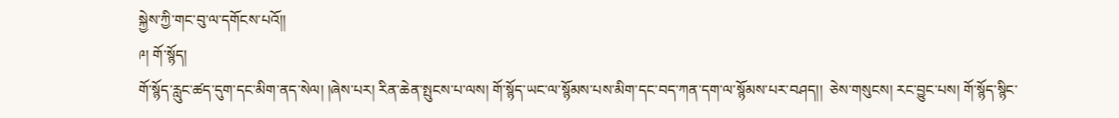སྐྱེས་ཀྱི་གང་བུ་ལ་དགོངས་པའོ།།
༩། གོ་སྙོད།
གོ་སྙོད་རླུང་ཚད་དུག་དང་མིག་ནད་སེལ། །ཞེས་པར། རིན་ཆེན་སྤུངས་པ་ལས། གོ་སྙོད་ཡང་ལ་སྙོམས་པས་མིག་དང་བད་ཀན་དག་ལ་སྙོམས་པར་བཤད།།  ཅེས་གསུངས། རང་བྱུང་པས། གོ་སྙོད་སྙིང་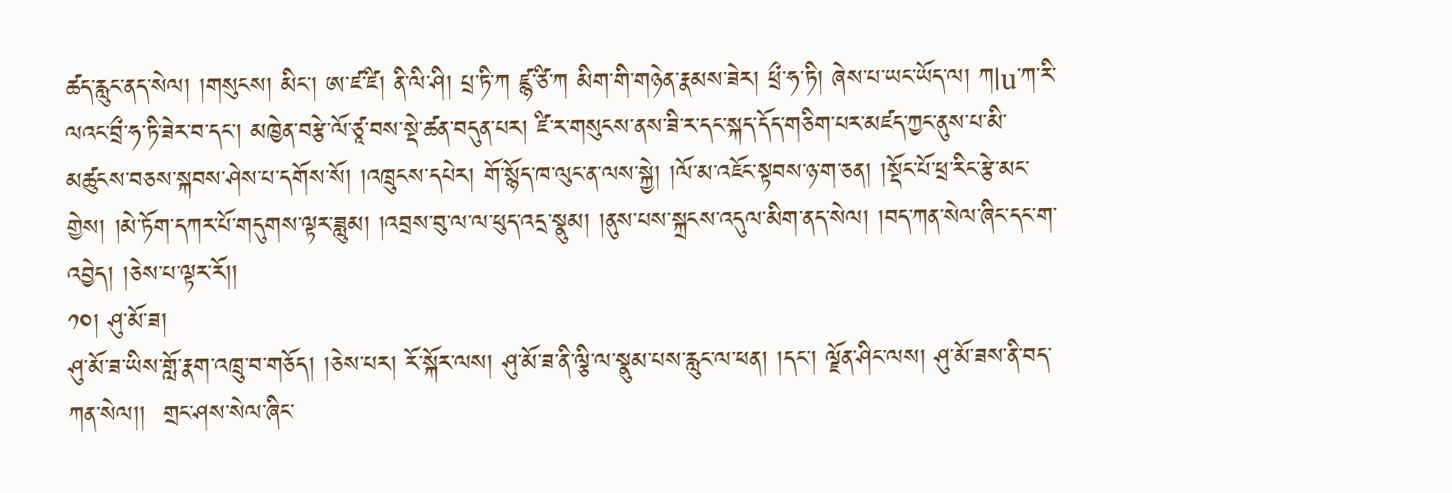ཚད་རླུང་ནད་སེལ། །གསུངས། མིང་། ཨ་ཛ་ཛི། ནི་ལི་ཤི། པྲ་ཏི་ཀ ཛྙ་ཙི་ཀ མིག་གི་གཉེན་རྣམས་ཟེར། ཕྲྀ་ཧ་ཏི། ཞེས་པ་ཡང་ཡོད་ལ། ཀ|u་ཀ་རི་ལའང་བྲྀ་ཧ་ཏི་ཟེར་བ་དང་། མཁྱེན་བརྩེ་ལོ་ཙཱ་བས་སྡེ་ཚན་བདུན་པར། ཛི་ར་གསུངས་ནས་ཟི་ར་དང་སྐད་དོད་གཅིག་པར་མཛད་ཀྱང་ནུས་པ་མི་མཚུངས་བཅས་སྐབས་ཤེས་པ་དགོས་སོ། །འཁྲུངས་དཔེར། གོ་སྙོད་ཁ་ལུང་ན་ལས་སྐྱེ། །ལོ་མ་འཇོང་སྟབས་ཉ་ག་ཅན། །སྡོང་པོ་ཕྲ་རིང་རྩེ་མང་གྱེས། །མེ་ཏོག་དཀར་པོ་གདུགས་ལྟར་ཟླུམ། །འབྲས་བུ་ལ་ལ་ཕུད་འདྲ་སྣུམ། །ནུས་པས་སྐྲངས་འདུལ་མིག་ནད་སེལ། །བད་ཀན་སེལ་ཞིང་དང་ག་འབྱེད། །ཅེས་པ་ལྟར་རོ།།
༡༠། ཤུ་མོ་ཟ།
ཤུ་མོ་ཟ་ཡིས་གློ་རྣག་འཁྲུ་བ་གཅོད། །ཅེས་པར། རོ་སྐོར་ལས། ཤུ་མོ་ཟ་ནི་ལྕི་ལ་སྣུམ་པས་རླུང་ལ་ཕན། །དང་། ལྗོན་ཤིང་ལས། ཤུ་མོ་ཟས་ནི་བད་ཀན་སེལ།།  གྲང་ཤས་སེལ་ཞིང་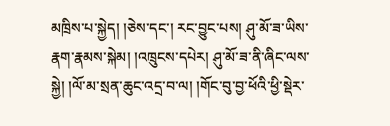མཁྲིས་པ་སྐྱེད། །ཅེས་དང་། རང་བྱུང་པས། ཤུ་མོ་ཟ་ཡིས་རྣག་རྣམས་སྐེམ། །འཁྲུངས་དཔེར། ཤུ་མོ་ཟ་ནི་ཞིང་ལས་སྐྱེ། །ལོ་མ་སྲན་ཆུང་འདྲ་བ་ལ། །གོང་བུ་བྱ་ཕོའི་ཕྱི་སྡེར་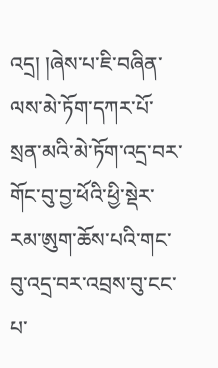འདྲ། །ཞེས་པ་ཇི་བཞིན་ལས་མེ་ཏོག་དཀར་པོ་སྲན་མའི་མེ་ཏོག་འདྲ་བར་གོང་བུ་བྱ་ཕོའི་ཕྱི་སྡེར་རམ་ཨུག་ཆོས་པའི་གང་བུ་འདྲ་བར་འབྲས་བུ་ངང་པ་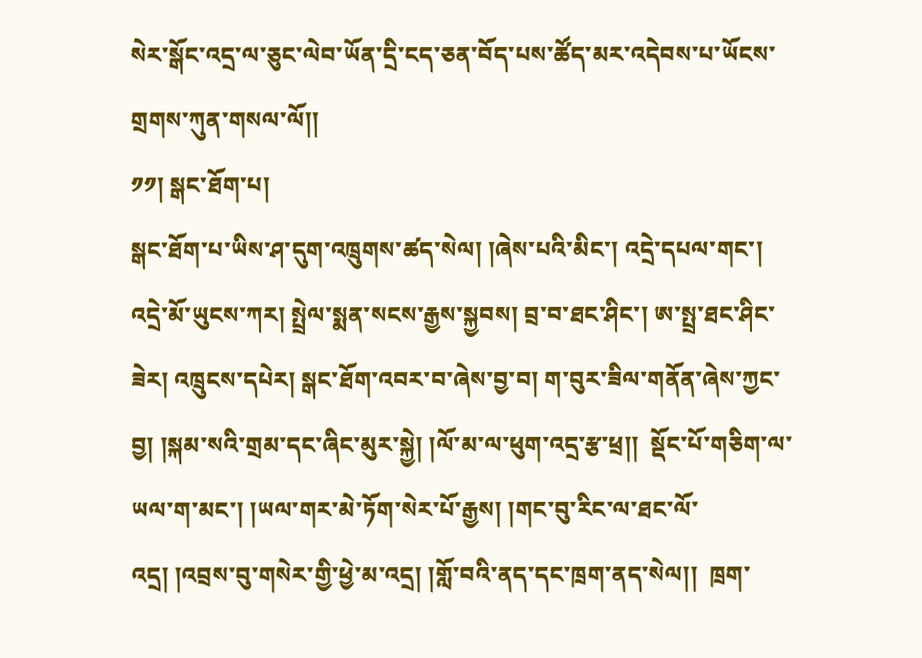སེར་སྒོང་འདྲ་ལ་ཅུང་ལེབ་ཡོན་དྲི་ངད་ཅན་བོད་པས་ཚོད་མར་འདེབས་པ་ཡོངས་གྲགས་ཀུན་གསལ་ལོ།།
༡༡། སྒང་ཐོག་པ།
སྒང་ཐོག་པ་ཡིས་ཤ་དུག་འཁྲུགས་ཚད་སེལ། །ཞེས་པའི་མིང་། འདྲེ་དཔལ་གང་། འདྲེ་མོ་ཡུངས་ཀར། སྤྲེལ་སྨན་སངས་རྒྱས་སྐྱབས། བྲ་བ་ཐང་ཤིང་། ཨ་སྤྲ་ཐང་ཤིང་ཟེར། འཁྲུངས་དཔེར། སྒང་ཐོག་འབར་བ་ཞེས་བྱ་བ། ག་བུར་ཟིལ་གནོན་ཞེས་ཀྱང་བྱ། །སྐམ་སའི་གྲམ་དང་ཞིང་མུར་སྐྱེ། །ལོ་མ་ལ་ཕུག་འདྲ་རྩ་ཕྲ།།  སྡོང་པོ་གཅིག་ལ་ཡལ་ག་མང་། །ཡལ་གར་མེ་ཏོག་སེར་པོ་རྒྱས། །གང་བུ་རིང་ལ་ཐང་ལོ་འདྲ། །འབྲས་བུ་གསེར་གྱི་ཕྱེ་མ་འདྲ། །གློ་བའི་ནད་དང་ཁྲག་ནད་སེལ།།  ཁྲག་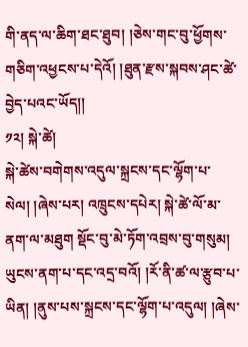གི་ནད་ལ་ཆིག་ཐང་ཐུབ། །ཅེས་གང་བུ་ཕྱོགས་གཅིག་འཕྱངས་པ་དེའོ། །ཐུན་རྫས་སྐབས་ཤང་ཚེ་བྱེད་པའང་ཡོད།།
༡༢། སྐེ་ཚེ།
སྐེ་ཚེས་བགེགས་འདུལ་སྐྲངས་དང་ལྷོག་པ་སེལ། །ཞེས་པར། འཁྲུངས་དཔེར། སྐེ་ཚེ་ལོ་མ་ནག་ལ་མཐུག སྡོང་བུ་མེ་ཏོག་འབྲས་བུ་གསུམ། ཡུངས་ནག་པ་དང་འདྲ་བའོ། །རོ་ནི་ཚ་ལ་རྩུབ་པ་ཡིན། །ནུས་པས་སྐྲངས་དང་ལྷོག་པ་འདུལ། །ཞེས་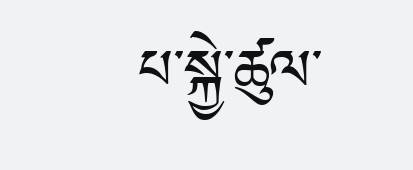པ་སྐྱེ་ཚུལ་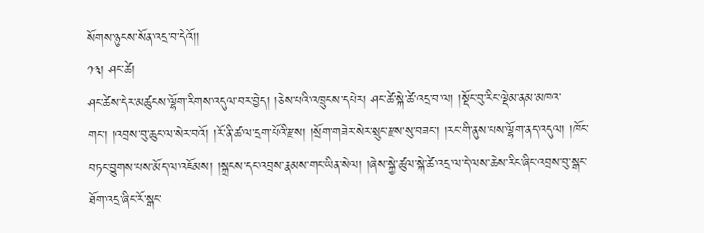སོགས་ཉུངས་སོན་འདྲ་བ་དེའོ།།
༡༣། ཤང་ཚེ།
ཤང་ཚེས་དེར་མཚུངས་ལྷོག་རིགས་འདུལ་བར་བྱེད། །ཅེས་པའི་འཁྲུངས་དཔེར། ཤང་ཚེ་སྐེ་ཚེ་འདྲ་བ་ལ། །སྡོང་བུ་རིང་ལྡེམ་ནམ་མཁའ་གང་། །འབྲས་བུ་ཆུང་ལ་སེར་བའོ། །རོ་ནི་ཚ་ལ་དྲག་པོའི་རྫས། །སྲོག་གཟེར་སེར་སྲུང་རྫས་སུ་བཟང་། །རང་གི་ནུས་པས་ལྷོག་ནད་འདུལ། །ཁོང་བཏང་བྱུགས་པས་མོད་ལ་འཇོམས། །སྐྲངས་དང་འབྲས་རྣམས་གང་ཡིན་སེལ། །ཞེས་སྐྱེ་ཚུལ་སྐེ་ཚེ་འདྲ་ལ་དེ་ལས་ཆེས་རིང་ཞིང་འབྲས་བུ་སྒང་ཐོག་འདྲ་ཞིང་རོ་སྒང་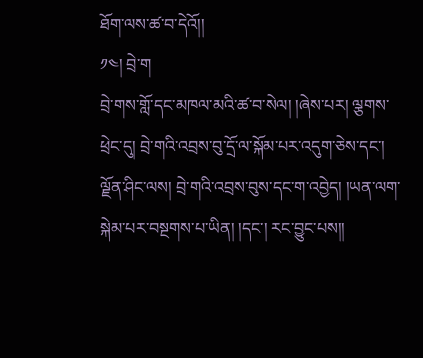ཐོག་ལས་ཚ་བ་དེའོ།།
༡༤། བྲེ་ག
བྲེ་གས་གློ་དང་མཁལ་མའི་ཚ་བ་སེལ། །ཞེས་པར། ལྕགས་ཕྲེང་དུ། བྲེ་གའི་འབྲས་བུ་དྲོ་ལ་སྐོམ་པར་འདུག་ཅེས་དང་། ལྗོན་ཤིང་ལས། བྲེ་གའི་འབྲས་བུས་དང་ག་འབྱེད། །ཡན་ལག་སྐེམ་པར་བསྔགས་པ་ཡིན། །དང་། རང་བྱུང་པས།།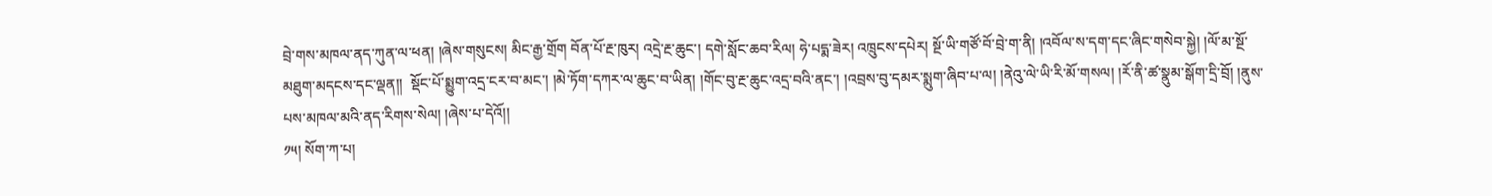བྲེ་གས་མཁལ་ནད་ཀུན་ལ་ཕན། །ཞེས་གསུངས། མིང་རྒྱ་གྲོག བོན་པོ་རྔ་ཁུར། འདྲེ་རྔ་ཆུང་། དགེ་སློང་ཆབ་རིལ། ཧེ་པདྨ་ཟེར། འཁྲུངས་དཔེར། སྔོ་ཡི་གཙོ་བོ་བྲེ་ག་ནི། །འབོལ་ས་དག་དང་ཞིང་གསེབ་སྐྱེ། །ལོ་མ་སྔོ་མཐུག་མདངས་དང་ལྡན།།  སྡོང་པོ་སྨྱུག་འདྲ་ངར་བ་མང་། །མེ་ཏོག་དཀར་ལ་ཆུང་བ་ཡིན། །གོང་བུ་རྔ་ཆུང་འདྲ་བའི་ནང་། །འབྲས་བུ་དམར་སྨུག་ཞིབ་པ་ལ། །ནེའུ་ལེ་ཡི་རི་མོ་གསལ། །རོ་ནི་ཚ་སྣུམ་སྒོག་དྲི་བྲོ། །ནུས་པས་མཁལ་མའི་ནད་རིགས་སེལ། །ཞེས་པ་དེའོ།།
༡༥། སོག་ཀ་པ།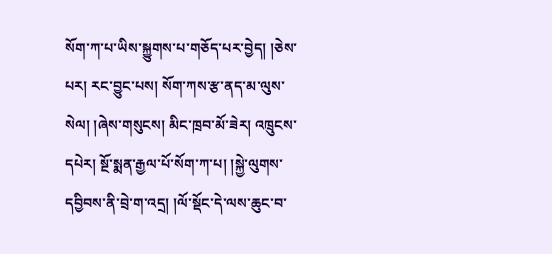སོག་ཀ་པ་ཡིས་སྐྱུགས་པ་གཅོད་པར་བྱེད། །ཅེས་པར། རང་བྱུང་པས། སོག་ཀས་རྩ་ནད་མ་ལུས་སེལ། །ཞེས་གསུངས། མིང་ཁྲབ་མོ་ཟེར། འཁྲུངས་དཔེར། སྔོ་སྨན་རྒྱལ་པོ་སོག་ཀ་པ། །སྐྱེ་ལུགས་དབྱིབས་ནི་བྲེ་ག་འདྲ། །ལོ་སྡོང་དེ་ལས་ཆུང་བ་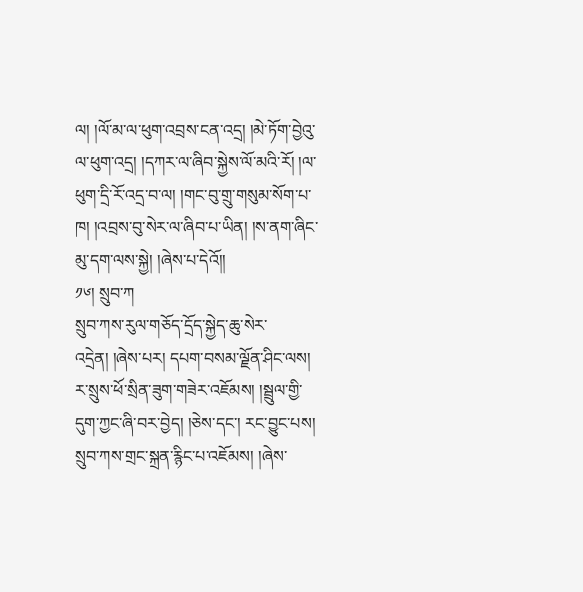ལ། །ལོ་མ་ལ་ཕུག་འབྲས་ངན་འདྲ། །མེ་ཏོག་བྱེའུ་ལ་ཕུག་འདྲ། །དཀར་ལ་ཞིབ་སྐྱེས་ལོ་མའི་རོ། །ལ་ཕུག་དྲི་རོ་འདྲ་བ་ལ། །གང་བུ་གྲུ་གསུམ་སོག་པ་ཁ། །འབྲས་བུ་སེར་ལ་ཞིབ་པ་ཡིན། །ས་ནག་ཞིང་མུ་དག་ལས་སྐྱེ། །ཞེས་པ་དེའོ།།
༡༦། སྲུབ་ཀ
སྲུབ་ཀས་རུལ་གཅོད་དྲོད་སྐྱེད་ཆུ་སེར་འདྲེན། །ཞེས་པར། དཔག་བསམ་ལྗོན་ཤིང་ལས། ར་སྲུས་ཕོ་སྲིན་ཟུག་གཟེར་འཇོམས། །སྦྲུལ་གྱི་དུག་ཀྱང་ཞི་བར་བྱེད། །ཅེས་དང་། རང་བྱུང་པས། སྲུབ་ཀས་གྲང་སྐྲན་རྙིང་པ་འཇོམས། །ཞེས་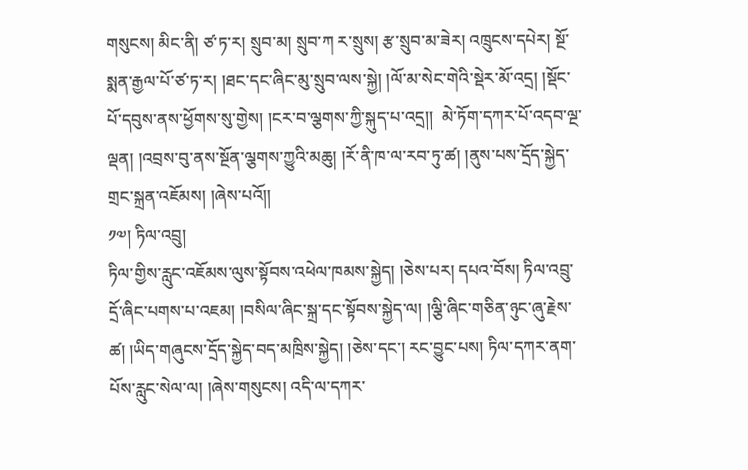གསུངས། མིང་ནི། ཙ་ཏ་ར། སྲུབ་མ། སྲུབ་ཀ ར་སྲུས། རྩ་སྲུབ་མ་ཟེར། འཁྲུངས་དཔེར། སྔོ་སྨན་རྒྱལ་པོ་ཙ་ཏ་ར། །ཐང་དང་ཞིང་མུ་སྲུབ་ལས་སྐྱེ། །ལོ་མ་སེང་གེའི་སྡེར་མོ་འདྲ། །སྡོང་པོ་དབུས་ནས་ཕྱོགས་སུ་གྱེས། །ངར་བ་ལྕགས་ཀྱི་སྐུད་པ་འདྲ།།  མེ་ཏོག་དཀར་པོ་འདབ་ལྔ་ལྡན། །འབྲས་བུ་ནས་སྔོན་ལྕགས་ཀྱུའི་མཆུ། །རོ་ནི་ཁ་ལ་རབ་ཏུ་ཚ། །ནུས་པས་དྲོད་སྐྱེད་གྲང་སྐྲན་འཇོམས། །ཞེས་པའོ།།
༡༧། ཏིལ་འབྲུ།
ཏིལ་གྱིས་རླུང་འཇོམས་ལུས་སྟོབས་འཕེལ་ཁམས་སྐྱེད། །ཅེས་པར། དཔའ་བོས། ཏིལ་འབྲུ་དྲོ་ཞིང་པགས་པ་འཇམ། །བསིལ་ཞིང་སྐྲ་དང་སྟོབས་སྐྱེད་ལ། །ལྕི་ཞིང་གཅིན་ཉུང་ཞུ་རྗེས་ཚ། །ཡིད་གཞུངས་དྲོད་སྐྱེད་བད་མཁྲིས་སྐྱེད། །ཅེས་དང་། རང་བྱུང་པས། ཏིལ་དཀར་ནག་པོས་རླུང་སེལ་ལ། །ཞེས་གསུངས། འདི་ལ་དཀར་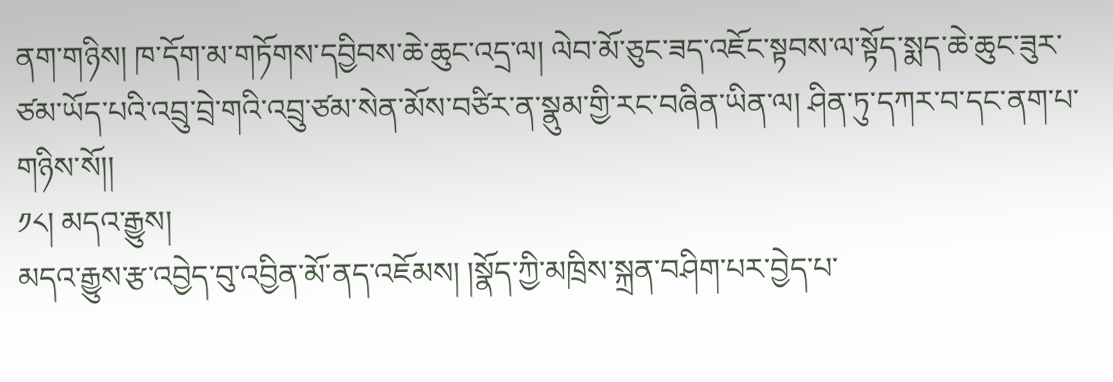ནག་གཉིས། ཁ་དོག་མ་གཏོགས་དབྱིབས་ཆེ་ཆུང་འདྲ་ལ། ལེབ་མོ་ཅུང་ཟད་འཇོང་སྟབས་ལ་སྟོད་སྨད་ཆེ་ཆུང་ཟུར་ཙམ་ཡོད་པའི་འབྲུ་བྲེ་གའི་འབྲུ་ཙམ་སེན་མོས་བཙིར་ན་སྣུམ་གྱི་རང་བཞིན་ཡིན་ལ། ཤིན་ཏུ་དཀར་བ་དང་ནག་པ་གཉིས་སོ།།
༡༨། མདའ་རྒྱུས།
མདའ་རྒྱུས་རྩ་འབྱེད་བུ་འབྱིན་མོ་ནད་འཇོམས། །སྣོད་ཀྱི་མཁྲིས་སྐྲན་བཤིག་པར་བྱེད་པ་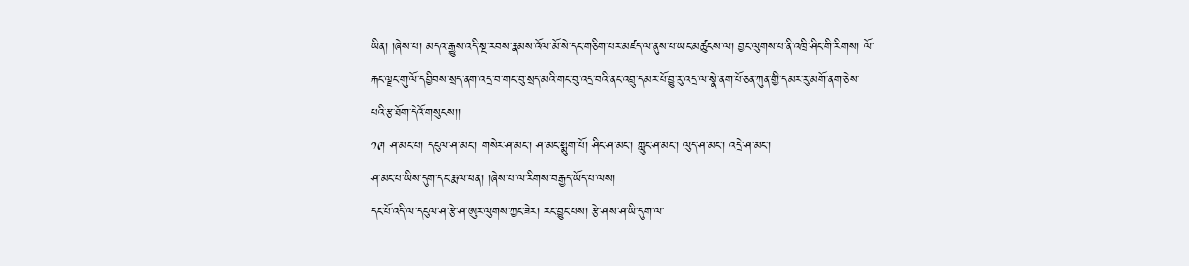ཡིན། །ཞེས་པ། མདའ་རྒྱུས་འདི་སྔ་རབས་རྣམས་འོལ་མོ་སེ་དང་གཅིག་པར་མཛད་ལ་ནུས་པ་ཡང་མཚུངས་ལ། བྱང་ལུགས་པ་ནི་འཁྲི་ཤིང་གི་རིགས། ལོ་རྐང་ལྗང་གུ་ལོ་དབྱིབས་སྲད་ནག་འདྲ་བ་གང་བུ་སྲད་མའི་གང་བུ་འདྲ་བའི་ནང་འབྲུ་དམར་པོ་བྱུ་རུ་འདྲ་ལ་སྣེ་ནག་པོ་ཅན་ཀུན་གྱི་དམར་རུ་མགོ་ནག་ཅེས་པའི་རྩ་ཐོག་དེའོ་གསུངས།།
༡༩། ཤ་མང་པ། དངུལ་ཤ་མང་། གསེར་ཤ་མང་། ཤ་མང་སྨུག་པོ། ཤིང་ཤ་མང་། ཀླུང་ཤ་མང་། ལུད་ཤ་མང་། འདྲེ་ཤ་མང་།
ཤ་མང་པ་ཡིས་དུག་དང་རྨ་ལ་ཕན། །ཞེས་པ་ལ་རིགས་བརྒྱད་ཡོད་པ་ལས།
དང་པོ་འདི་ལ་དངུལ་ཤ་རྩེ་ཤ་ཨུར་ལུགས་ཀྱང་ཟེར། རང་བྱུང་པས། རྩེ་ཤས་ཤ་ཡི་དུག་ལ་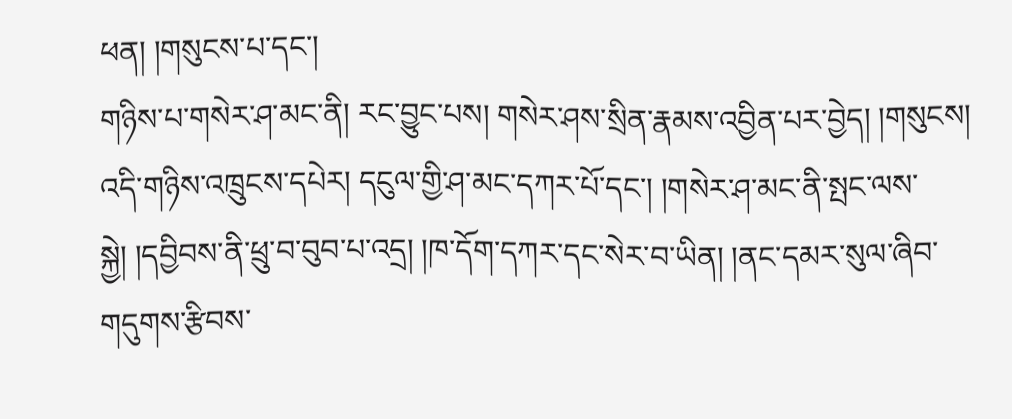ཕན། །གསུངས་པ་དང་།
གཉིས་པ་གསེར་ཤ་མང་ནི། རང་བྱུང་པས། གསེར་ཤས་སྲིན་རྣམས་འབྱིན་པར་བྱེད། །གསུངས། འདི་གཉིས་འཁྲུངས་དཔེར། དངུལ་གྱི་ཤ་མང་དཀར་པོ་དང་། །གསེར་ཤ་མང་ནི་སྤང་ལས་སྐྱེ། །དབྱིབས་ནི་ཕྲུ་བ་བུབ་པ་འདྲ། །ཁ་དོག་དཀར་དང་སེར་བ་ཡིན། །ནང་དམར་སུལ་ཞིབ་གདུགས་རྩིབས་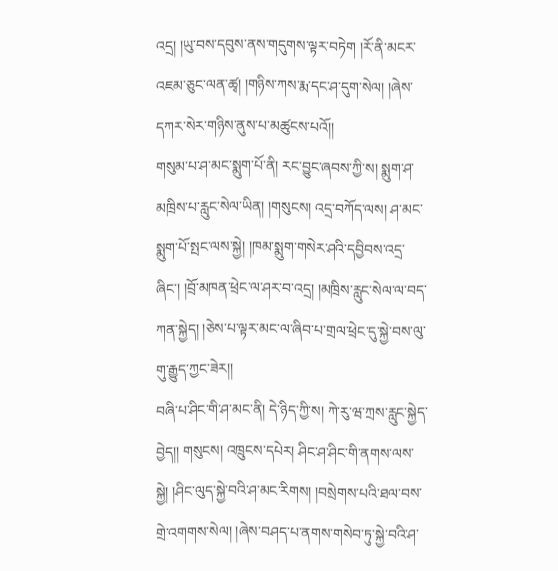འདྲ། །ཡུ་བས་དབུས་ནས་གདུགས་ལྟར་བཏེག །རོ་ནི་མངར་འཇམ་ཅུང་ལན་ཚྭ། །གཉིས་ཀས་རྨ་དང་ཤ་དུག་སེལ། །ཞེས་དཀར་སེར་གཉིས་ནུས་པ་མཚུངས་པའོ།།
གསུམ་པ་ཤ་མང་སྨུག་པོ་ནི། རང་བྱུང་ཞབས་ཀྱི་ས། སྨུག་ཤ་མཁྲིས་པ་རླུང་སེལ་ཡིན། །གསུངས། འདྲ་བཀོད་ལས། ཤ་མང་སྨུག་པོ་སྤང་ལས་སྐྱེ། །ཁམ་སྨུག་གསེར་ཤའི་དབྱིབས་འདྲ་ཞིང་། །བྲོ་མཁན་ཕྲེང་ལ་ཤར་བ་འདྲ། །མཁྲིས་རླུང་སེལ་ལ་བད་ཀན་སྐྱེད། །ཅེས་པ་ལྟར་མང་ལ་ཞིབ་པ་གྲལ་ཕྲེང་དུ་སྐྱེ་བས་ལུ་གུ་རྒྱུད་ཀྱང་ཟེར།།
བཞི་པ་ཤིང་གི་ཤ་མང་ནི། དེ་ཉིད་ཀྱི་ས། ཀེ་རུ་ཝ་ཀྲས་རླུང་སྐྱེད་བྱེད།། གསུངས། འཁྲུངས་དཔེར། ཤིང་ཤ་ཤིང་གི་ནགས་ལས་སྐྱེ། །ཤིང་ལུད་སྐྱེ་བའི་ཤ་མང་རིགས། །བསྲེགས་པའི་ཐལ་བས་གྲེ་འགགས་སེལ། །ཞེས་བཤད་པ་ནགས་གསེབ་ཏུ་སྐྱེ་བའི་ཤ་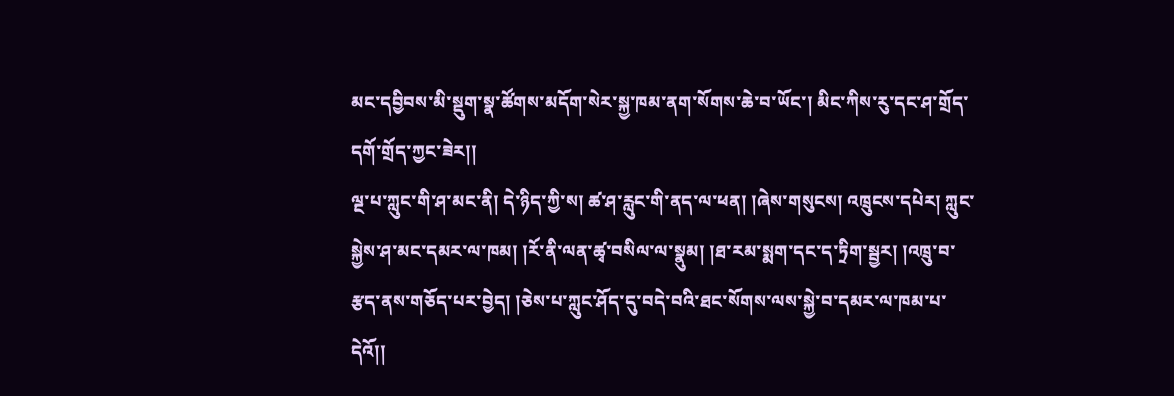མང་དབྱིབས་མི་སྡུག་སྣ་ཚོགས་མདོག་སེར་སྐྱ་ཁམ་ནག་སོགས་ཆེ་བ་ཡོང་། མིང་ཀིས་རུ་དང་ཤ་གྲོད་དགོ་གྲོད་ཀྱང་ཟེར།།
ལྔ་པ་ཀླུང་གི་ཤ་མང་ནི། དེ་ཉིད་ཀྱི་ས། ཚ་ཤ་རླུང་གི་ནད་ལ་ཕན། །ཞེས་གསུངས། འཁྲུངས་དཔེར། ཀླུང་སྐྱེས་ཤ་མང་དམར་ལ་ཁམ། །རོ་ནི་ལན་ཚྭ་བསིལ་ལ་སྣུམ། །ཐ་རམ་སྨག་དང་ད་ཏྲིག་སྦྱར། །འཁྲུ་བ་རྩད་ནས་གཅོད་པར་བྱེད། །ཅེས་པ་ཀླུང་ཤོད་དུ་བདེ་བའི་ཐང་སོགས་ལས་སྐྱེ་བ་དམར་ལ་ཁམ་པ་དེའོ།།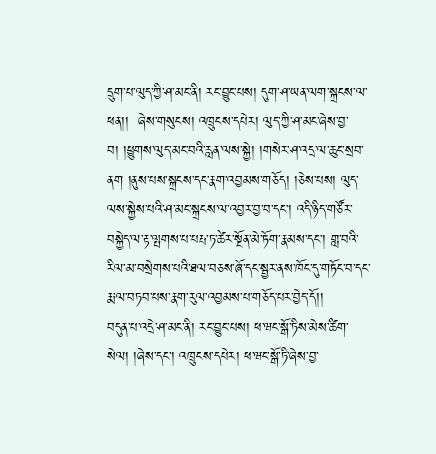དྲུག་པ་ལུད་ཀྱི་ཤ་མང་ནི། རང་བྱུང་པས། དུག་ཤ་ཡན་ལག་སྐྲངས་ལ་ཕན།།  ཞེས་གསུངས། འཁྲུངས་དཔེར། ལུད་ཀྱི་ཤ་མང་ཞེས་བྱ་བ། །ཕྱུགས་ལུད་མང་བའི་རླན་ལས་སྐྱེ། །གསེར་ཤ་འདྲ་ལ་ཆུང་སྲབ་ནག །ནུས་པས་སྐྲངས་དང་རྣག་འབྱམས་གཅོད། །ཅེས་པས། ལུད་ལས་སྐྱེས་པའི་ཤ་མང་སྐྲངས་ལ་འབྱར་བྱ་བ་དང་། འདི་ཉིད་གཙོར་བསྐྱེད་ལ་རྟ་ལྤགས་པ་པརྤ་ཏ་ཚེར་སྔོན་མེ་ཏོག་རྣམས་དང་། གླ་བའི་རིལ་མ་བསྲེགས་པའི་ཐལ་བཅས་ཞོ་དང་སྦྱར་ནས་ཁོང་དུ་གཏོང་བ་དང་རྨ་ལ་བཏབ་པས་རྣག་རུལ་འབྱམས་པ་གཅོད་པར་བྱེད་དོ།།
བདུན་པ་འདྲེ་ཤ་མང་ནི། རང་བྱུང་པས། ཕ་ཝང་སྒོ་ཏིས་མེས་ཚིག་སེལ། །ཞེས་དང་། འཁྲུངས་དཔེར། ཕ་ཝང་སྒོ་ཏི་ཞེས་བྱ་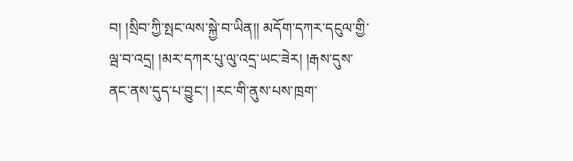བ། །སྲིབ་ཀྱི་སྤང་ལས་སྐྱེ་བ་ཡིན།། མདོག་དཀར་དངུལ་གྱི་ལྦ་བ་འདྲ། །མར་དཀར་པུ་ལུ་འདྲ་ཡང་ཟེར། །རྒས་དུས་ནང་ནས་དུད་པ་བྱུང་། །རང་གི་ནུས་པས་ཁྲག་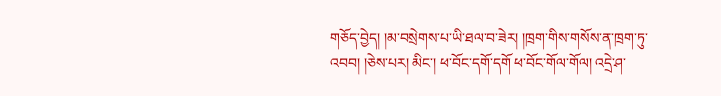གཅོད་བྱེད། །མ་བསྲེགས་པ་ཡི་ཐལ་བ་ཟེར། །ཁྲག་གིས་གསོས་ན་ཁྲག་ཏུ་འབབ། །ཅེས་པར། མིང་། ཕ་བོང་དགོ་དགོ ཕ་བོང་གོལ་གོལ། འདྲེ་ཤ་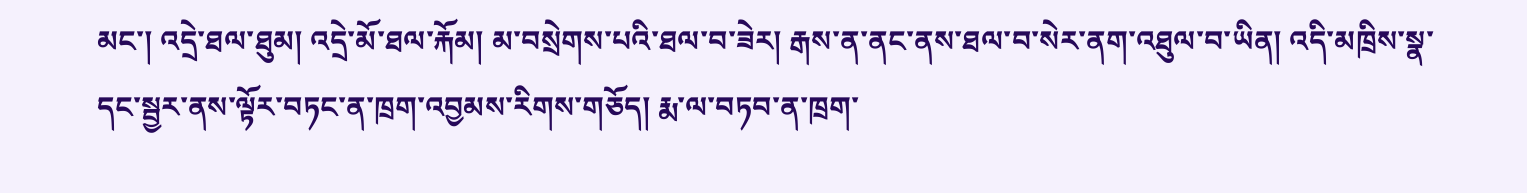མང་། འདྲེ་ཐལ་ཐུམ། འདྲེ་མོ་ཐལ་རྐོམ། མ་བསྲེགས་པའི་ཐལ་བ་ཟེར། རྒས་ན་ནང་ནས་ཐལ་བ་སེར་ནག་འཐུལ་བ་ཡིན། འདི་མཁྲིས་སྣ་དང་སྦྱར་ནས་ལྟོར་བཏང་ན་ཁྲག་འབྱམས་རིགས་གཅོད། རྨ་ལ་བཏབ་ན་ཁྲག་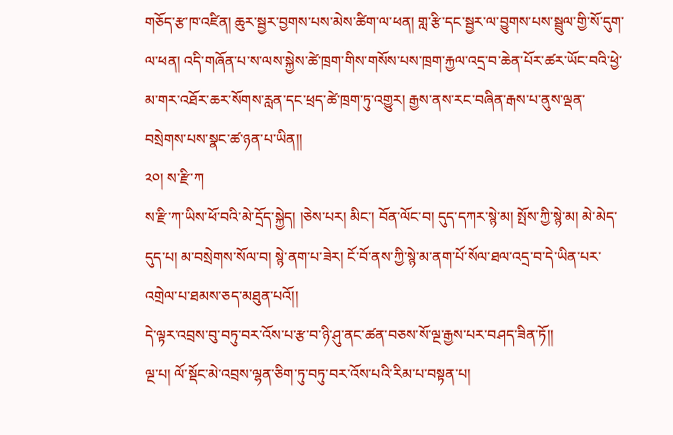གཅོད་རྩ་ཁ་འཛིན། ཆུར་སྦྱར་བྱགས་པས་མེས་ཚིག་ལ་ཕན། གླ་རྩི་དང་སྦྱར་ལ་བྱུགས་པས་སྦྲུལ་གྱི་སོ་དུག་ལ་ཕན། འདི་གཞོན་པ་ས་ལས་སྐྱེས་ཚེ་ཁྲག་གིས་གསོས་པས་ཁྲག་རྐྱལ་འདྲ་བ་ཆེན་པོར་ཚར་ཡོང་བའི་ཕྱེ་མ་གར་འཐོར་ཆར་སོགས་རླན་དང་ཕྲད་ཚེ་ཁྲག་ཏུ་འགྱུར། རྒྱས་ནས་རང་བཞིན་རྒས་པ་ནུས་ལྡན་བསྲེགས་པས་སྣང་ཚ་ཉན་པ་ཡིན།།
༢༠། ས་རྫི་ཀ
ས་རྫི་ཀ་ཡིས་ཕོ་བའི་མེ་དྲོད་སྐྱེད། །ཅེས་པར། མིང་། བོན་ལོང་བ། དུད་དཀར་སྙེ་མ། སྤོས་ཀྱི་སྙེ་མ། མེ་མེད་དུད་པ། མ་བསྲེགས་སོལ་བ། སྙེ་ནག་པ་ཟེར། ངོ་བོ་ནས་ཀྱི་སྙེ་མ་ནག་པོ་སོལ་ཐལ་འདྲ་བ་དེ་ཡིན་པར་འགྲེལ་པ་ཐམས་ཅད་མཐུན་པའོ།།
དེ་ལྟར་འབྲས་བུ་བཏུ་བར་འོས་པ་རྩ་བ་ཉི་ཤུ་ནང་ཚན་བཅས་སོ་ལྔ་རྒྱས་པར་བཤད་ཟིན་ཏོ།།
ལྔ་པ། ལོ་སྡོང་མེ་འབྲས་ལྷན་ཅིག་ཏུ་བཏུ་བར་འོས་པའི་རིམ་པ་བསྟན་པ།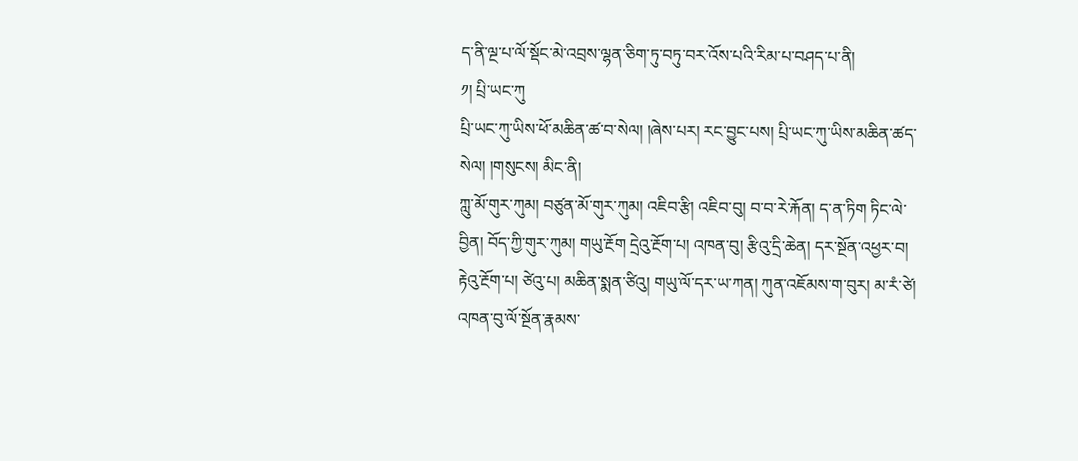ད་ནི་ལྔ་པ་ལོ་སྡོང་མེ་འབྲས་ལྷན་ཅིག་ཏུ་བཏུ་བར་འོས་པའི་རིམ་པ་བཤད་པ་ནི།
༡། པྲི་ཡང་ཀུ
པྲི་ཡང་ཀུ་ཡིས་ཕོ་མཆིན་ཚ་བ་སེལ། །ཞེས་པར། རང་བྱུང་པས། པྲི་ཡང་ཀུ་ཡིས་མཆིན་ཚད་སེལ། །གསུངས། མིང་ནི།
ཀླུ་མོ་གུར་ཀུམ། བཙུན་མོ་གུར་ཀུམ། འཇིབ་རྩི། འཇིབ་བུ། བ་བ་རེ་རྐོན། ད་ན་ཏིག ཏིང་ལེ་བྱིན། བོད་ཀྱི་གུར་ཀུམ། གཡུ་རྔོག དྲེའུ་རྔོག་པ། འཁན་བུ། རྩིའུ་དྲི་ཆེན། དར་སྔོན་འཕྱར་བ། རྟེའུ་རྔོག་པ། ཙེའུ་པ། མཆིན་སྨན་ཙིའུ། གཡུ་ལོ་དར་ཡ་ཀན། ཀུན་འཇོམས་ག་བུར། མ་རཾ་ཙེ། འཁན་བུ་ལོ་སྔོན་རྣམས་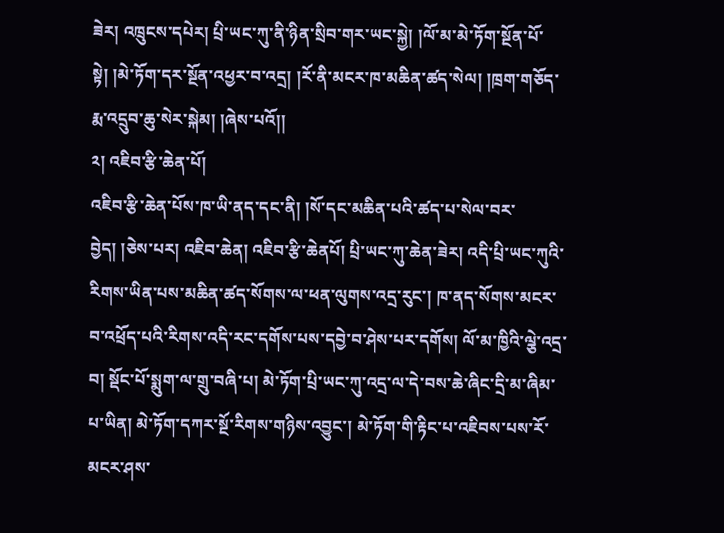ཟེར། འཁྲུངས་དཔེར། པྲི་ཡང་ཀུ་ནི་ཉིན་སྲིབ་གར་ཡང་སྐྱེ། །ལོ་མ་མེ་ཏོག་སྔོན་པོ་སྟེ། །མེ་ཏོག་དར་སྔོན་འཕྱར་བ་འདྲ། །རོ་ནི་མངར་ཁ་མཆིན་ཚད་སེལ། །ཁྲག་གཅོད་རྨ་འདྲུབ་ཆུ་སེར་སྐེམ། །ཞེས་པའོ།།
༢། འཇིབ་རྩི་ཆེན་པོ།
འཇིབ་རྩི་ཆེན་པོས་ཁ་ཡི་ནད་དང་ནི། །སོ་དང་མཆིན་པའི་ཚད་པ་སེལ་བར་བྱེད། །ཅེས་པར། འཇིབ་ཆེན། འཇིབ་རྩི་ཆེནཔོ། པྲི་ཡང་ཀུ་ཆེན་ཟེར། འདི་པྲི་ཡང་ཀུའི་རིགས་ཡིན་པས་མཆིན་ཚད་སོགས་ལ་ཕན་ལུགས་འདྲ་རུང་། ཁ་ནད་སོགས་མངར་བ་འཕྲོད་པའི་རིགས་འདི་རང་དགོས་པས་དབྱེ་བ་ཤེས་པར་དགོས། ལོ་མ་ཁྱིའི་ལྕེ་འདྲ་བ། སྡོང་པོ་སྨུག་ལ་གྲུ་བཞི་པ། མེ་ཏོག་པྲི་ཡང་ཀུ་འདྲ་ལ་དེ་བས་ཆེ་ཞིང་དྲི་མ་ཞིམ་པ་ཡིན། མེ་ཏོག་དཀར་སྔོ་རིགས་གཉིས་འབྱུང་། མེ་ཏོག་གི་རྟིང་པ་འཇིབས་པས་རོ་མངར་ཤས་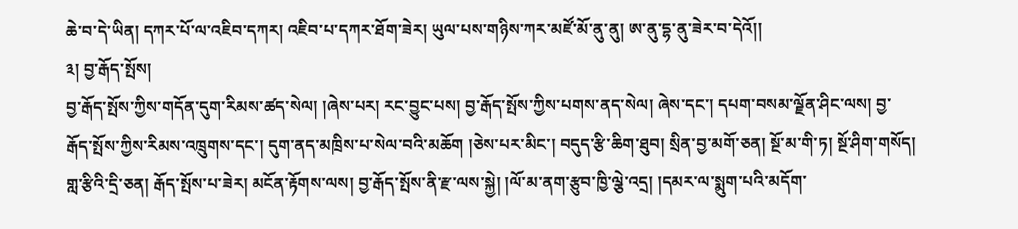ཆེ་བ་དེ་ཡིན། དཀར་པོ་ལ་འཇིབ་དཀར། འཇིབ་པ་དཀར་ཐོག་ཟེར། ཡུལ་པས་གཉིས་ཀར་མཛོ་མོ་ནུ་ནུ། ཨ་ནུ་དྷ་ནུ་ཟེར་བ་དེའོ།།
༣། བྱ་རྒོད་སྤོས།
བྱ་རྒོད་སྤོས་ཀྱིས་གདོན་དུག་རིམས་ཚད་སེལ། །ཞེས་པར། རང་བྱུང་པས། བྱ་རྒོད་སྤོས་ཀྱིས་པགས་ནད་སེལ། ཞེས་དང་། དཔག་བསམ་ལྗོན་ཤིང་ལས། བྱ་རྒོད་སྤོས་ཀྱིས་རིམས་འཁྲུགས་དང་། དུག་ནད་མཁྲིས་པ་སེལ་བའི་མཆོག །ཅེས་པར་མིང་། བདུད་རྩི་ཆིག་ཐུབ། སྲིན་བྱ་མགོ་ཅན། སྔོ་མ་གི་ཏ། སྔོ་ཤིག་གསོད། གླ་རྩིའི་དྲི་ཅན། རྒོད་སྤོས་པ་ཟེར། མངོན་རྟོགས་ལས། བྱ་རྒོད་སྤོས་ནི་རྫ་ལས་སྐྱེ། །ལོ་མ་ནག་རྩུབ་ཁྱི་ལྕེ་འདྲ། །དམར་ལ་སྨུག་པའི་མདོག་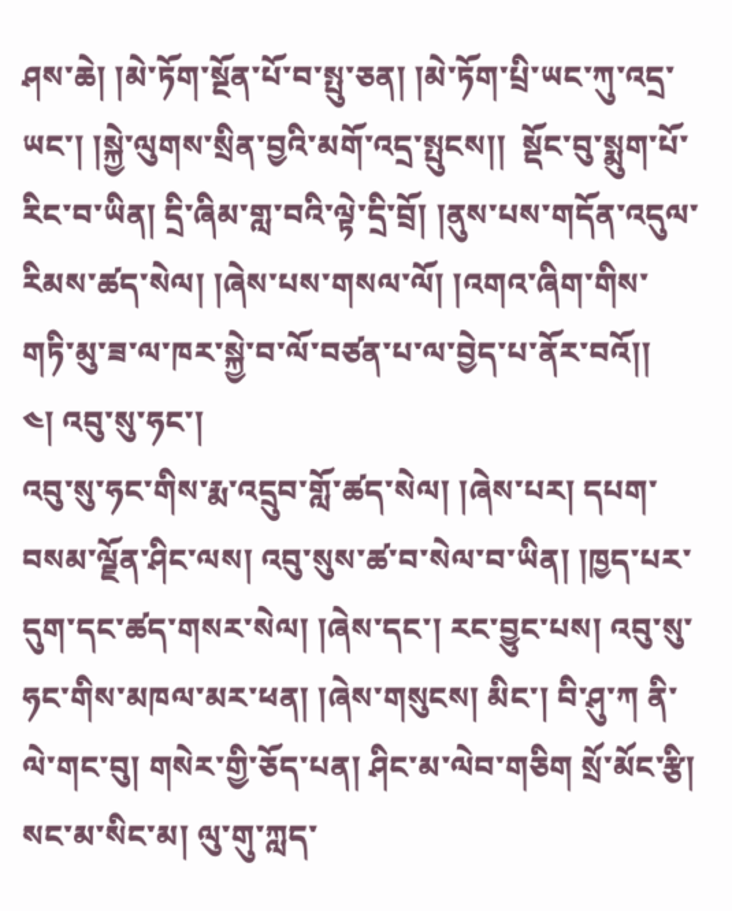ཤས་ཆེ། །མེ་ཏོག་སྔོན་པོ་བ་སྤུ་ཅན། །མེ་ཏོག་པྲི་ཡང་ཀུ་འདྲ་ཡང་། །སྐྱེ་ལུགས་སྲིན་བྱའི་མགོ་འདྲ་སྤུངས།།  སྡོང་བུ་སྨུག་པོ་རིང་བ་ཡིན། དྲི་ཞིམ་གླ་བའི་ལྟེ་དྲི་བྲོ། །ནུས་པས་གདོན་འདུལ་རིམས་ཚད་སེལ། །ཞེས་པས་གསལ་ལོ། །འགའ་ཞིག་གིས་གཏི་མུ་ཟ་ལ་ཁར་སྐྱེ་བ་ལོ་བཙན་པ་ལ་བྱེད་པ་ནོར་བའོ།།
༤། འབུ་སུ་ཧང་།
འབུ་སུ་ཧང་གིས་རྨ་འདྲུབ་གློ་ཚད་སེལ། །ཞེས་པར། དཔག་བསམ་ལྗོན་ཤིང་ལས། འབུ་སུས་ཚ་བ་སེལ་བ་ཡིན། །ཁྱད་པར་དུག་དང་ཚད་གསར་སེལ། །ཞེས་དང་། རང་བྱུང་པས། འབུ་སུ་ཧང་གིས་མཁལ་མར་ཕན། །ཞེས་གསུངས། མིང་། བི་ཤུ་ཀ ནི་ལེ་གང་བུ། གསེར་གྱི་ཅོད་པན། ཤིང་མ་ལེབ་གཅིག སྲོ་མོང་རྩི། སང་མ་སིང་མ། ལུ་གུ་ཀླད་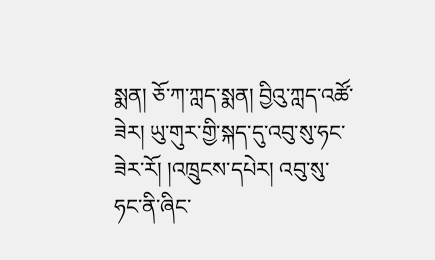སྨན། ཅོ་ཀ་ཀླད་སྨན། བྱིའུ་ཀླད་འཚོ་ཟེར། ཡུ་གུར་གྱི་སྐད་དུ་འབུ་སུ་ཧང་ཟེར་རོ། །འཁྲུངས་དཔེར། འབུ་སུ་ཧང་ནི་ཞིང་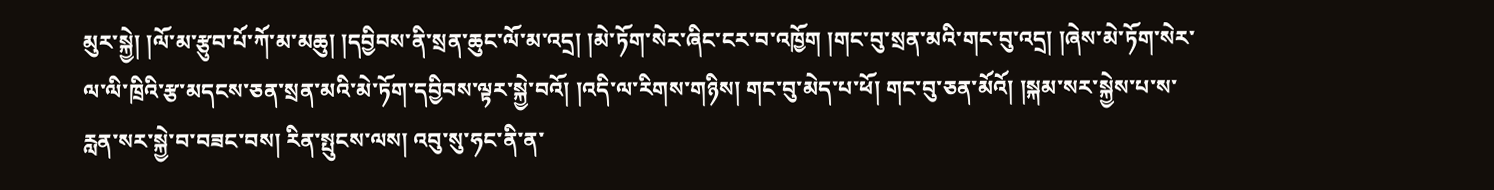མུར་སྐྱེ། །ལོ་མ་རྩུབ་པོ་ཀོ་མ་མཆུ། །དབྱིབས་ནི་སྲན་ཆུང་ལོ་མ་འདྲ། །མེ་ཏོག་སེར་ཞིང་ངར་བ་འཁྱོག །གང་བུ་སྲན་མའི་གང་བུ་འདྲ། །ཞེས་མེ་ཏོག་སེར་ལ་ལི་ཁྲིའི་རྩ་མདངས་ཅན་སྲན་མའི་མེ་ཏོག་དབྱིབས་ལྟར་སྐྱེ་བའོ། །འདི་ལ་རིགས་གཉིས། གང་བུ་མེད་པ་ཕོ། གང་བུ་ཅན་མོའོ། །སྐམ་སར་སྐྱེས་པ་ས་རླན་སར་སྐྱེ་བ་བཟང་བས། རིན་སྤུངས་ལས། འབུ་སུ་ཧང་ནི་ན་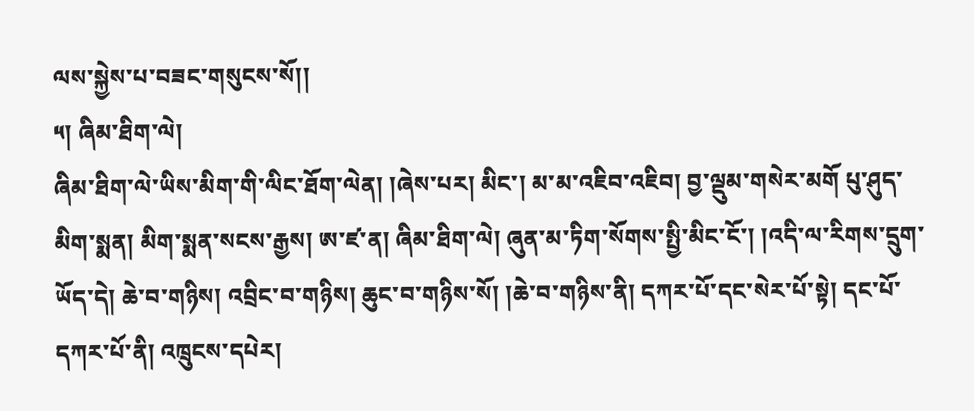ལས་སྐྱེས་པ་བཟང་གསུངས་སོ།།
༥། ཞིམ་ཐིག་ལེ།
ཞིམ་ཐིག་ལེ་ཡིས་མིག་གི་ལིང་ཐོག་ལེན། །ཞེས་པར། མིང་། མ་མ་འཇིབ་འཇིབ། བྱ་ལྡུམ་གསེར་མགོ པུ་ཤུད་མིག་སྨན། མིག་སྨན་སངས་རྒྱས། ཨ་ཛ་ན། ཞིམ་ཐིག་ལེ། ཞུན་མ་ཏིག་སོགས་སྤྱི་མིང་ངོ་། །འདི་ལ་རིགས་དྲུག་ཡོད་དེ། ཆེ་བ་གཉིས། འབྲིང་བ་གཉིས། ཆུང་བ་གཉིས་སོ། །ཆེ་བ་གཉིས་ནི། དཀར་པོ་དང་སེར་པོ་སྟེ། དང་པོ་དཀར་པོ་ནི། འཁྲུངས་དཔེར།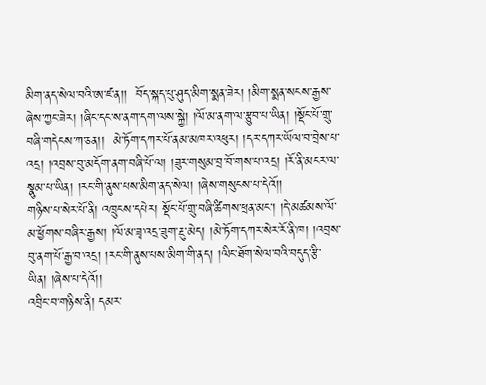མིག་ནད་སེལ་བའི་ཨ་ཛ་ན།།  བོད་སྐད་པུ་ཤུད་མིག་སྨན་ཟེར། །མིག་སྨན་སངས་རྒྱས་ཞེས་ཀྱང་ཟེར། །ཞིང་དང་ས་ནག་དག་ལས་སྐྱེ། །ལོ་མ་ནག་ལ་རྩུབ་པ་ཡིན། །སྡོང་པོ་གྲུ་བཞི་གདེངས་ཀ་ཅན།།  མེ་ཏོག་དཀར་པོ་ནམ་མཁར་འཕུར། །དར་དཀར་ཡོལ་བ་བྲེས་པ་འདྲ། །འབྲས་བུ་མདོག་ནག་བཞི་པོ་ལ། །ཟུར་གསུམ་བྲ་བོ་གས་པ་འདྲ། །རོ་ནི་མངར་ལ་སྣུམ་པ་ཡིན། །རང་གི་ནུས་པས་མིག་ནད་སེལ། །ཞེས་གསུངས་པ་དེའོ།།
གཉིས་པ་སེར་པོ་ནི། འཁྲུངས་དཔེར། སྡོང་པོ་གྲུ་བཞི་ཚིགས་ཕྲན་མང་། །དེ་མཚམས་ལོ་མ་ཕྱོགས་བཞིར་རྒྱས། །ལོ་མ་ཟྭ་འདྲ་ཟུག་རྔུ་མེད། །མེ་ཏོག་དཀར་སེར་རོ་ནི་ཁ། །འབྲས་བུ་ནག་པོ་རྒྱ་བ་འདྲ། །རང་གི་ནུས་པས་མིག་གི་ནད། །ལིང་ཐོག་སེལ་བའི་བདུད་རྩི་ཡིན། །ཞེས་པ་དེའོ།།
འབྲིང་བ་གཉིས་ནི། དམར་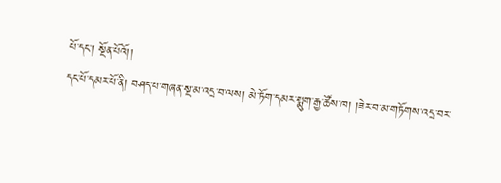པོ་དང་། སྔོན་པོའོ།།
དང་པོ་དམར་པོ་ནི། བཤད་པ་གཞན་སྔ་མ་འདྲ་བ་ལས། མེ་ཏོག་དམར་སྨུག་རྒྱ་ཚོས་ཁ། །ཟེར་བ་མ་གཏོགས་འདྲ་བར་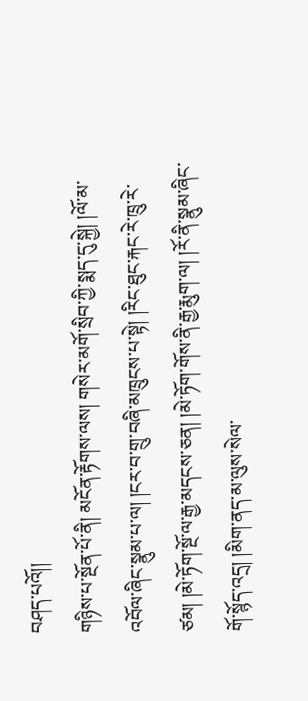བཤད་པའོ།།
གཉིས་པ་སྔོན་པོ་ནི། མངོན་རྟོགས་ལས། གསེར་མགོ་སྲིབ་ཀྱི་སྨད་དུ་སྐྱེ། །ལོ་མ་འབོལ་ཞིང་སྣུམ་པ་ལ། །ངར་བ་གྲུ་བཞི་མཁྲུངས་པ་སྟེ། །རིང་ཐུང་རྐང་རེ་ཁྲུ་རེ་ཙམ། །མེ་ཏོག་སྔོ་ལ་རྒྱ་མདངས་ཅན། །མེ་ཏོག་གོས་ནི་རྒྱ་རྨུག་ལ། །རོ་ནི་སྣུམ་ཞིང་གོ་སྙོད་འདྲ། །མིག་ནད་མ་ལུས་སེལ་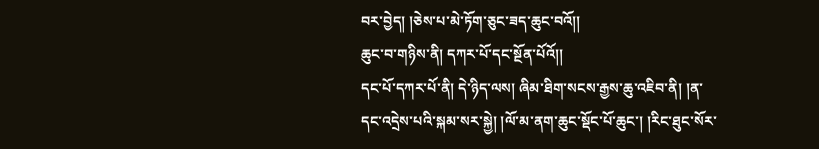བར་བྱེད། །ཅེས་པ་མེ་ཏོག་ཅུང་ཟད་ཆུང་བའོ།།
ཆུང་བ་གཉིས་ནི། དཀར་པོ་དང་སྔོན་པོའོ།།
དང་པོ་དཀར་པོ་ནི། དེ་ཉིད་ལས། ཞིམ་ཐིག་སངས་རྒྱས་ཆུ་འཇིབ་ནི། །ན་དང་འདྲེས་པའི་སྐམ་སར་སྐྱེ། །ལོ་མ་ནག་ཆུང་སྡོང་པོ་ཆུང་། །རིང་ཐུང་སོར་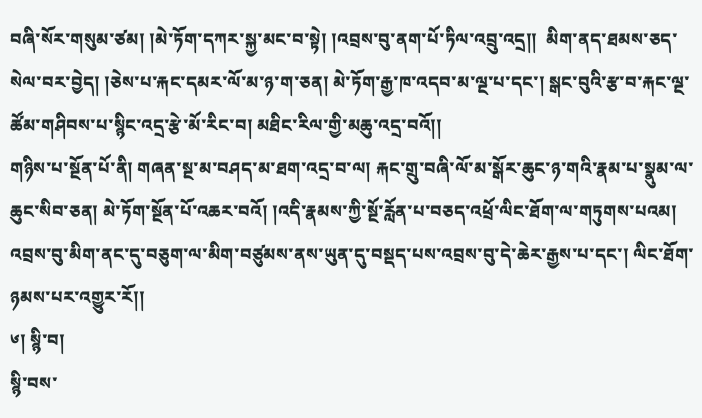བཞི་སོར་གསུམ་ཙམ། །མེ་ཏོག་དཀར་སྐྱ་མང་བ་སྟེ། །འབྲས་བུ་ནག་པོ་ཏིལ་འབྲུ་འདྲ།།  མིག་ནད་ཐམས་ཅད་སེལ་བར་བྱེད། །ཅེས་པ་རྐང་དམར་ལོ་མ་ཉ་ག་ཅན། མེ་ཏོག་རྒྱ་ཁ་འདབ་མ་ལྔ་པ་དང་། སྒང་བུའི་རྩ་བ་རྐང་ལྔ་ཚོམ་གཤིབས་པ་སྙིང་འདྲ་རྩེ་མོ་རིང་བ། མཐིང་རིལ་གྱི་མཆུ་འདྲ་བའོ།།
གཉིས་པ་སྔོན་པོ་ནི། གཞན་སྔ་མ་བཤད་མ་ཐག་འདྲ་བ་ལ། རྐང་གྲུ་བཞི་ལོ་མ་སྒོར་ཆུང་ཉ་གའི་རྣམ་པ་སྣུམ་ལ་ཆུང་སིབ་ཅན། མེ་ཏོག་སྔོན་པོ་འཆར་བའོ། །འདི་རྣམས་ཀྱི་སྔོ་རློན་པ་བཅད་འཕྲོ་ལིང་ཐོག་ལ་གཏུགས་པའམ། འབྲས་བུ་མིག་ནང་དུ་བཅུག་ལ་མིག་བཙུམས་ནས་ཡུན་དུ་བསྡད་པས་འབྲས་བུ་དེ་ཆེར་རྒྱས་པ་དང་། ལིང་ཐོག་ཉམས་པར་འགྱུར་རོ།།
༦། སྙི་བ།
སྙི་བས་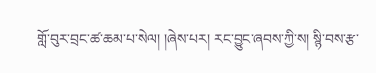གློ་བུར་བྲང་ཚ་ཆམ་པ་སེལ། །ཞེས་པར། རང་བྱུང་ཞབས་ཀྱི་ས། སྙི་བས་རྩ་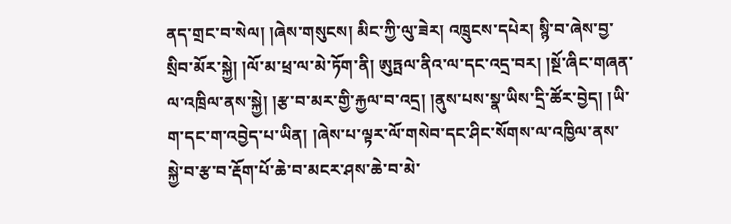ནད་གྲང་བ་སེལ། །ཞེས་གསུངས། མིང་ཀྱི་ལུ་ཟེར། འཁྲུངས་དཔེར། སྙི་བ་ཞེས་བྱ་སྲིབ་མོར་སྐྱེ། །ལོ་མ་ཕྲ་ལ་མེ་ཏོག་ནི། ཨུཏྤལ་ནིའ་ལ་དང་འདྲ་བར། །སྔོ་ཞིང་གཞན་ལ་འཁྲིལ་ནས་སྐྱེ། །རྩ་བ་མར་གྱི་རྐྱལ་བ་འདྲ། །ནུས་པས་སྣ་ཡིས་དྲི་ཚོར་བྱེད། །ཡི་ག་དང་ག་འབྱེད་པ་ཡིན། །ཞེས་པ་ལྟར་ལོ་གསེབ་དང་ཤིང་སོགས་ལ་འཁྱིལ་ནས་སྐྱེ་བ་རྩ་བ་རྡོག་པོ་ཆེ་བ་མངར་ཤས་ཆེ་བ་མེ་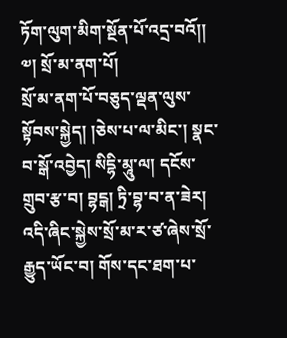ཏོག་ལུག་མིག་སྔོན་པོ་འདྲ་བའོ།།
༧། སྲོ་མ་ནག་པོ།
སྲོ་མ་ནག་པོ་བཅུད་ལྡན་ལུས་སྟོབས་སྐྱེད། །ཅེས་པ་ལ་མིང་། སྣང་བ་སྒོ་འབྱེད། སིདྷི་མཱུ་ལ། དངོས་གྲུབ་རྩ་བ། བྷངྒ། ཏྲི་བྷ་བ་ན་ཟེར། འདི་ཞིང་སྐྱེས་སྲོ་མ་ར་ཙ་ཞེས་སྲོ་རྒྱུད་ཡོང་བ། གོས་དང་ཐག་པ་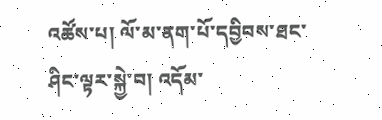འཚོས་པ། ལོ་མ་ནག་པོ་དབྱིབས་ཐང་ཤིང་ལྟར་སྐྱེ་བ། འདོམ་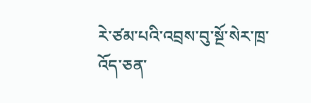རེ་ཙམ་པའི་འབྲས་བུ་སྔོ་སེར་ཁྲ་འོད་ཅན་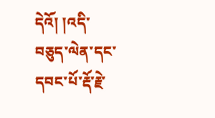དེའོ། །འདི་བཅུད་ལེན་དང་དབང་པོ་རྡོ་རྗེ་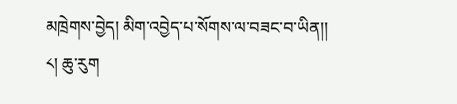མཁྲེགས་བྱེད། མིག་འབྱེད་པ་སོགས་ལ་བཟང་བ་ཡིན།།
༨། ཆུ་རུག